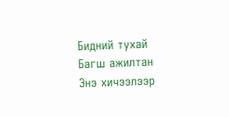Бидний тухай
Багш ажилтан
Энэ хичээлээр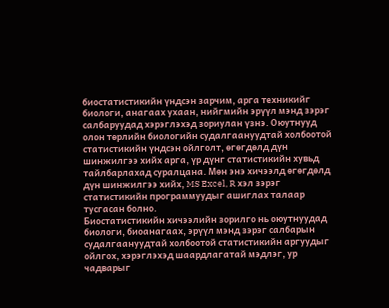биостатистикийн үндсэн зарчим, арга техникийг биологи, анагаах ухаан, нийгмийн эрүүл мэнд зэрэг салбаруудад хэрэглэхэд зориулан үзнэ. Оюутнууд олон төрлийн биологийн судалгаануудтай холбоотой статистикийн үндсэн ойлголт, өгөгдөлд дүн шинжилгээ хийх арга, үр дүнг статистикийн хувьд тайлбарлахад суралцана. Мөн энэ хичээлд өгөгдөлд дүн шинжилгээ хийх, MS Excel, R хэл зэрэг статистикийн программуудыг ашиглах талаар тусгасан болно.
Биостатистикийн хичээлийн зорилго нь оюутнуудад биологи, биоанагаах, эрүүл мэнд зэрэг салбарын судалгаануудтай холбоотой статистикийн аргуудыг ойлгох, хэрэглэхэд шаардлагатай мэдлэг, ур чадварыг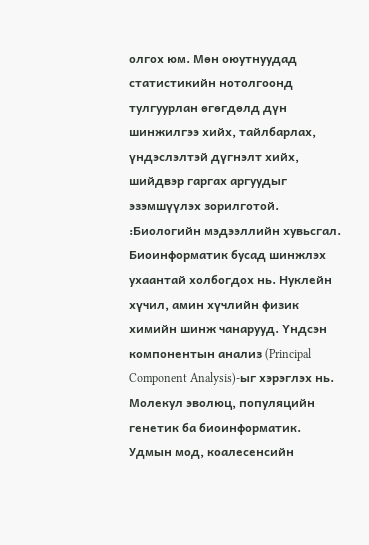олгох юм. Мөн оюутнуудад статистикийн нотолгоонд тулгуурлан өгөгдөлд дүн шинжилгээ хийх, тайлбарлах, үндэслэлтэй дүгнэлт хийх, шийдвэр гаргах аргуудыг эзэмшүүлэх зорилготой.
:Биологийн мэдээллийн хувьсгал. Биоинформатик бусад шинжлэх ухаантай холбогдох нь. Нуклейн хүчил, амин хүчлийн физик химийн шинж чанарууд. Үндсэн компонентын анализ (Principal Component Analysis)-ыг хэрэглэх нь. Молекул эволюц, популяцийн генетик ба биоинформатик. Удмын мод, коалесенсийн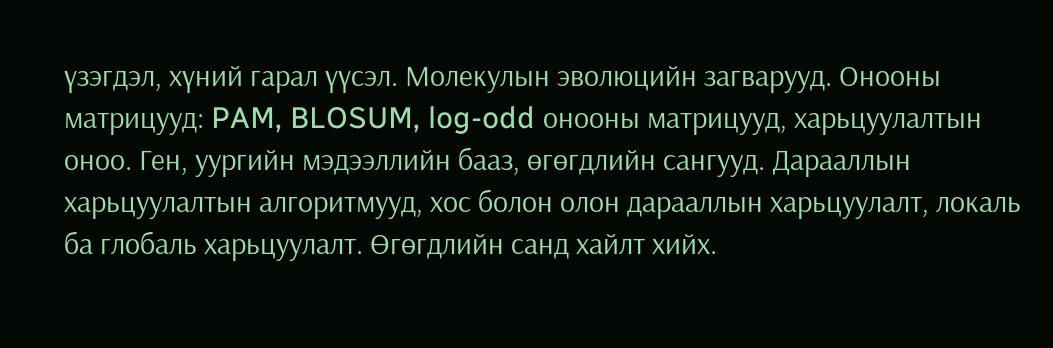үзэгдэл, хүний гарал үүсэл. Молекулын эволюцийн загварууд. Онооны матрицууд: PAM, BLOSUM, log-odd онооны матрицууд, харьцуулалтын оноо. Ген, уургийн мэдээллийн бааз, өгөгдлийн сангууд. Дарааллын харьцуулалтын алгоритмууд, хос болон олон дарааллын харьцуулалт, локаль ба глобаль харьцуулалт. Өгөгдлийн санд хайлт хийх.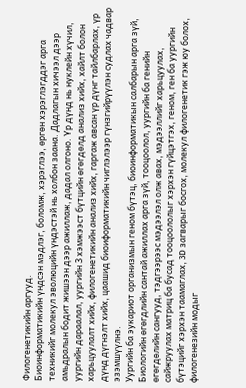Филогенетикийн аргууд.
Биоинформатикийн үндсэн мэдлэг, боломж, хэрэглээ, өргөн хэрэглэгддэг арга техникийг молекул эволюцийн үндэстэй нь холбон заана. Дадлагын хичээл дээр амьдралын бодит жишээн дээр ажиллаж, дадал олгоно. Үр дүнд нь нуклейн хүчил, уургийн дараалал, уургийн 3 хэмжээст бүтцийн өгөгдөлд анализ хийх, хайлт болон харьцуулалт хийх, филогенетикийн анализ хийх, гаргаж авсан үр дүнг тайлбарлах, үр дүнд дүгнэлт хийх, цаашид биоиформатикийн чиглэлээр гүнзгийрүүлэн судлах чадвар эзэмшүүлнэ.
Уургийн ба эукариот организмын геном бүтэц, биоинформатикын салбарын арга зүй, Биологийн өгөгдлийн сантай ажиллах арга зүй, тооцоолол, уургийн ба генийн өгөгдөлийн сангууд, тэдгээрээс мэдээлэл олж авах, мэдээллийг харьцуулах, сайжруулах матриц ба бусад тооцоололыг хэрхэн гүйцэтгэх, геном, ген ба уургийн бүтэцийг хэрхэн таамаглах, 3D загварыг босгох, молекул филогенетик гэж юу болох, филогенезийн модыг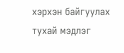хэрхэн байгуулах тухай мэдлэг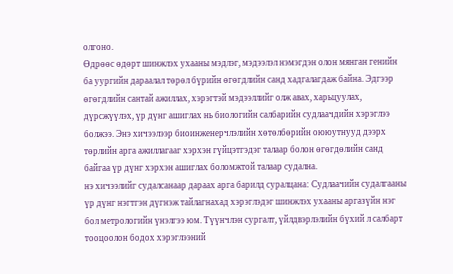олгоно.
Өдрөөс өдөрт шинжлэх ухааны мэдлэг, мэдээлэл нэмэгдэн олон мянган генийн ба уургийн дараалал төрөл бүрийн өгөгдлийн санд хадгалагдаж байна. Эдгээр өгөгдлийн сантай ажиллах, хэрэгтэй мэдээллийг олж авах, харьцуулах, дүрсжүүлэх, үр дүнг ашиглах нь биологийн салбарийн судлаачдийн хэрэглээ болжээ. Энэ хичээлээр биоинженерчлэлийн хөтөлбөрийн оююутнууд дээрх төрлийн арга ажиллагааг хэрхэн гүйцэтгэдэг талаар болон өгөгдөлийн санд байгаа үр дүнг хэрхэн ашиглах боломжтой талаар судална.
нэ хичээлийг судалсанаар дараах арга барилд суралцана: Судлаачийн судалгааны үр дүнг нэгтгэн дүгнэж тайлагнахад хэрэглэдэг шинжлэх ухааны аргазүйн нэг бол метрологийн үнэлгээ юм. Түүнчлэн сургалт, үйлдвэрлэлийн бүхий л салбарт тооцоолон бодох хэрэглээний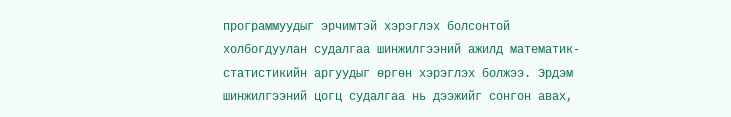программуудыг эрчимтэй хэрэглэх болсонтой холбогдуулан судалгаа шинжилгээний ажилд математик-статистикийн аргуудыг өргөн хэрэглэх болжээ. Эрдэм шинжилгээний цогц судалгаа нь дээжийг сонгон авах,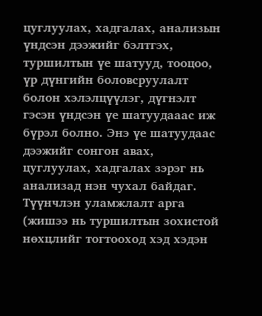цуглуулах, хадгалах, анализын үндсэн дээжийг бэлтгэх, туршилтын үе шатууд, тооцоо, үр дүнгийн боловсруулалт болон хэлэлцүүлэг, дүгнэлт гэсэн үндсэн үе шатуудааас иж бүрэл болно. Энэ үе шатуудаас дээжийг сонгон авах, цуглуулах, хадгалах зэрэг нь анализад нэн чухал байдаг. Түүнчлэн уламжлалт арга (жишээ нь туршилтын зохистой нөхцлийг тогтооход хэд хэдэн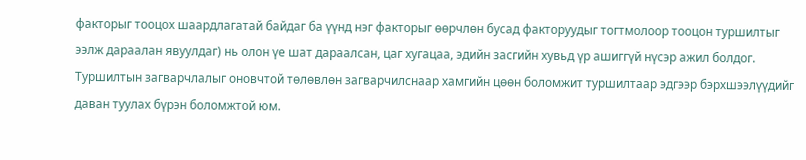факторыг тооцох шаардлагатай байдаг ба үүнд нэг факторыг өөрчлөн бусад факторуудыг тогтмолоор тооцон туршилтыг ээлж дараалан явуулдаг) нь олон үе шат дараалсан, цаг хугацаа, эдийн засгийн хувьд үр ашиггүй нүсэр ажил болдог. Туршилтын загварчлалыг оновчтой төлөвлөн загварчилснаар хамгийн цөөн боломжит туршилтаар эдгээр бэрхшээлүүдийг даван туулах бүрэн боломжтой юм.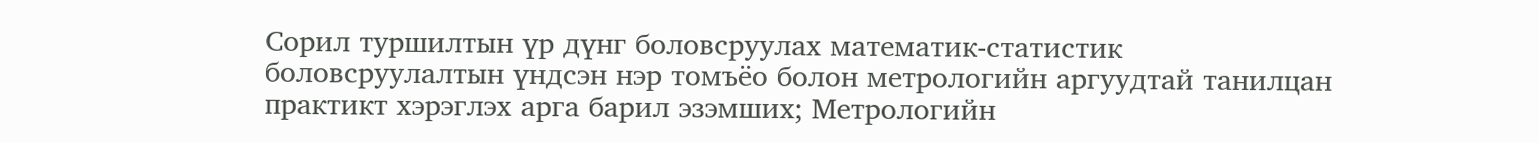Сорил туршилтын үр дүнг боловсруулах математик-статистик боловсруулалтын үндсэн нэр томъёо болон метрологийн аргуудтай танилцан практикт хэрэглэх арга барил эзэмших; Метрологийн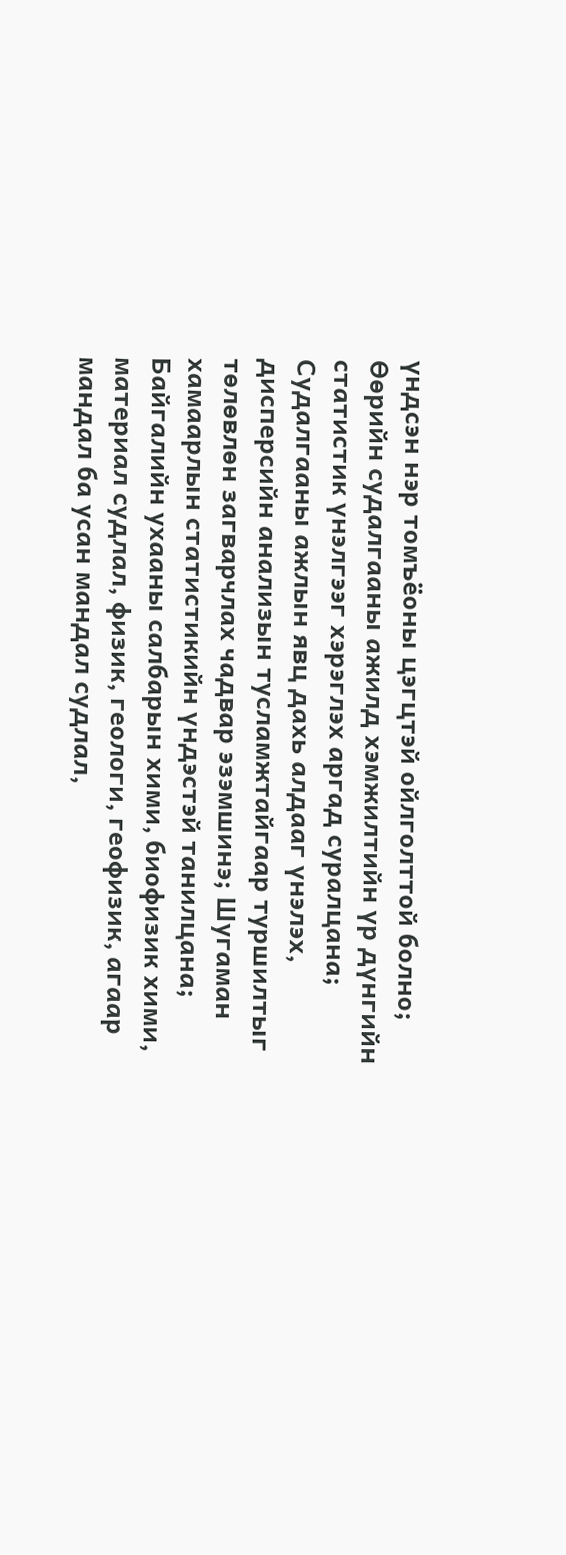үндсэн нэр томъёоны цэгцтэй ойлголттой болно; Өөрийн судалгааны ажилд хэмжилтийн үр дүнгийн статистик үнэлгээг хэрэглэх аргад суралцана; Судалгааны ажлын явц дахь алдааг үнэлэх, дисперсийн анализын тусламжтайгаар туршилтыг төлөвлөн загварчлах чадвар эзэмшинэ; Шугаман хамаарлын статистикийн үндэстэй танилцана;
Байгалийн ухааны салбарын хими, биофизик хими, материал судлал, физик, геологи, геофизик, агаар мандал ба усан мандал судлал,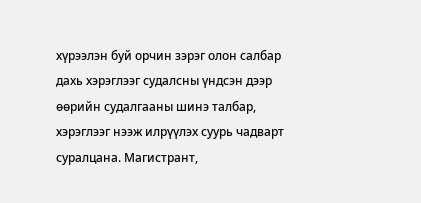хүрээлэн буй орчин зэрэг олон салбар дахь хэрэглээг судалсны үндсэн дээр өөрийн судалгааны шинэ талбар, хэрэглээг нээж илрүүлэх суурь чадварт суралцана. Магистрант,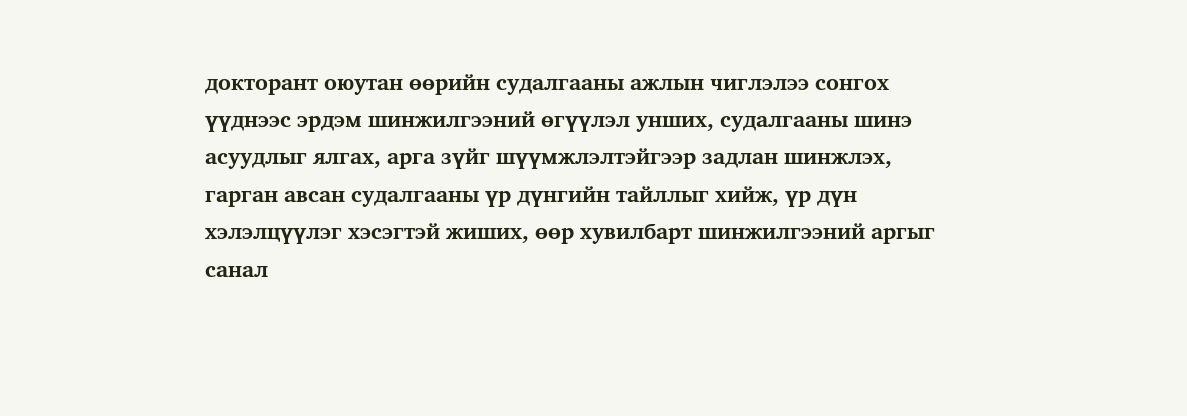докторант оюутан өөрийн судалгааны ажлын чиглэлээ сонгох үүднээс эрдэм шинжилгээний өгүүлэл унших, судалгааны шинэ асуудлыг ялгах, арга зүйг шүүмжлэлтэйгээр задлан шинжлэх, гарган авсан судалгааны үр дүнгийн тайллыг хийж, үр дүн хэлэлцүүлэг хэсэгтэй жиших, өөр хувилбарт шинжилгээний аргыг санал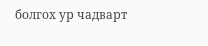болгох ур чадварт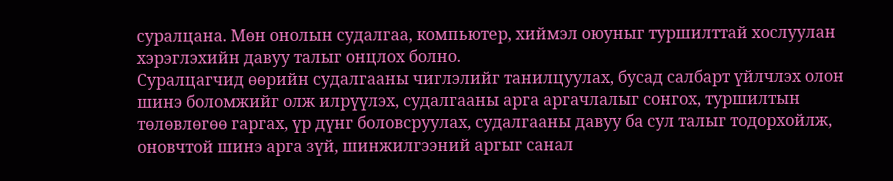суралцана. Мөн онолын судалгаа, компьютер, хиймэл оюуныг туршилттай хослуулан хэрэглэхийн давуу талыг онцлох болно.
Суралцагчид өөрийн судалгааны чиглэлийг танилцуулах, бусад салбарт үйлчлэх олон шинэ боломжийг олж илрүүлэх, судалгааны арга аргачлалыг сонгох, туршилтын төлөвлөгөө гаргах, үр дүнг боловсруулах, судалгааны давуу ба сул талыг тодорхойлж, оновчтой шинэ арга зүй, шинжилгээний аргыг санал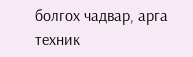болгох чадвар, арга техник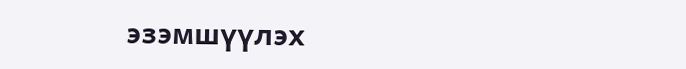эзэмшүүлэх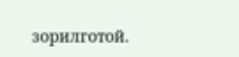зорилготой.